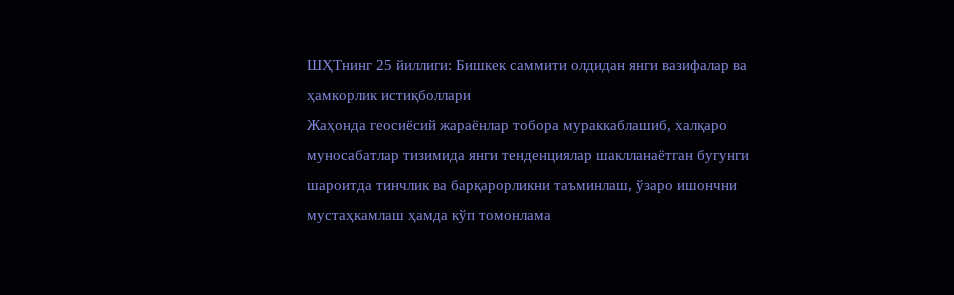ШҲТнинг 25 йиллиги: Бишкек саммити олдидан янги вазифалар ва ҳамкорлик истиқболлари
Жаҳонда геосиёсий жараёнлар тобора мураккаблашиб, халқаро муносабатлар тизимида янги тенденциялар шаклланаётган бугунги шароитда тинчлик ва барқарорликни таъминлаш, ўзаро ишончни мустаҳкамлаш ҳамда кўп томонлама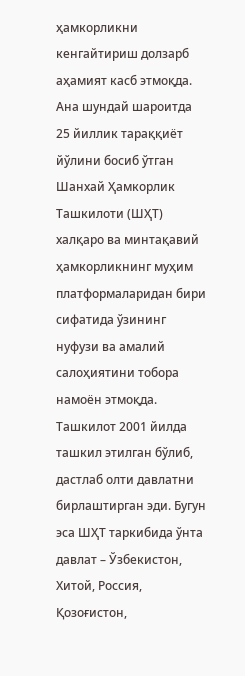ҳамкорликни кенгайтириш долзарб аҳамият касб этмоқда.
Ана шундай шароитда 25 йиллик тараққиёт йўлини босиб ўтган Шанхай Ҳамкорлик Ташкилоти (ШҲТ) халқаро ва минтақавий ҳамкорликнинг муҳим платформаларидан бири сифатида ўзининг нуфузи ва амалий салоҳиятини тобора намоён этмоқда.
Ташкилот 2001 йилда ташкил этилган бўлиб, дастлаб олти давлатни бирлаштирган эди. Бугун эса ШҲТ таркибида ўнта давлат – Ўзбекистон, Хитой, Россия, Қозоғистон,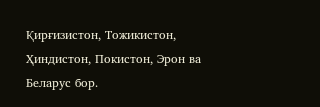Қирғизистон, Тожикистон, Ҳиндистон, Покистон, Эрон ва Беларус бор.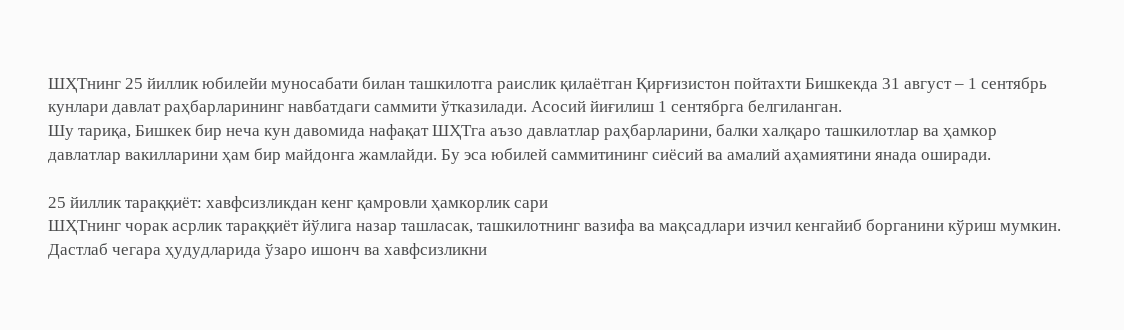ШҲТнинг 25 йиллик юбилейи муносабати билан ташкилотга раислик қилаётган Қирғизистон пойтахти Бишкекда 31 август – 1 сентябрь кунлари давлат раҳбарларининг навбатдаги саммити ўтказилади. Асосий йиғилиш 1 сентябрга белгиланган.
Шу тариқа, Бишкек бир неча кун давомида нафақат ШҲТга аъзо давлатлар раҳбарларини, балки халқаро ташкилотлар ва ҳамкор давлатлар вакилларини ҳам бир майдонга жамлайди. Бу эса юбилей саммитининг сиёсий ва амалий аҳамиятини янада оширади.

25 йиллик тараққиёт: хавфсизликдан кенг қамровли ҳамкорлик сари
ШҲТнинг чорак асрлик тараққиёт йўлига назар ташласак, ташкилотнинг вазифа ва мақсадлари изчил кенгайиб борганини кўриш мумкин.
Дастлаб чегара ҳудудларида ўзаро ишонч ва хавфсизликни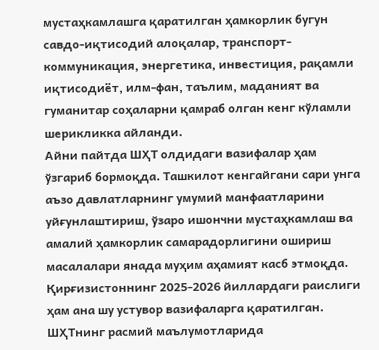мустаҳкамлашга қаратилган ҳамкорлик бугун савдо-иқтисодий алоқалар, транспорт-коммуникация, энергетика, инвестиция, рақамли иқтисодиёт, илм-фан, таълим, маданият ва гуманитар соҳаларни қамраб олган кенг кўламли шерикликка айланди.
Айни пайтда ШҲТ олдидаги вазифалар ҳам ўзгариб бормоқда. Ташкилот кенгайгани сари унга аъзо давлатларнинг умумий манфаатларини уйғунлаштириш, ўзаро ишончни мустаҳкамлаш ва амалий ҳамкорлик самарадорлигини ошириш масалалари янада муҳим аҳамият касб этмоқда.
Қирғизистоннинг 2025-2026 йиллардаги раислиги ҳам ана шу устувор вазифаларга қаратилган. ШҲТнинг расмий маълумотларида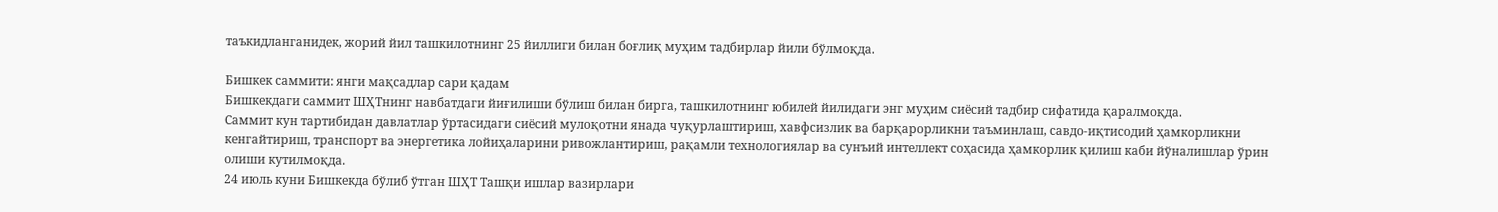таъкидланганидек, жорий йил ташкилотнинг 25 йиллиги билан боғлиқ муҳим тадбирлар йили бўлмоқда.

Бишкек саммити: янги мақсадлар сари қадам
Бишкекдаги саммит ШҲТнинг навбатдаги йиғилиши бўлиш билан бирга, ташкилотнинг юбилей йилидаги энг муҳим сиёсий тадбир сифатида қаралмоқда.
Саммит кун тартибидан давлатлар ўртасидаги сиёсий мулоқотни янада чуқурлаштириш, хавфсизлик ва барқарорликни таъминлаш, савдо-иқтисодий ҳамкорликни кенгайтириш, транспорт ва энергетика лойиҳаларини ривожлантириш, рақамли технологиялар ва сунъий интеллект соҳасида ҳамкорлик қилиш каби йўналишлар ўрин олиши кутилмоқда.
24 июль куни Бишкекда бўлиб ўтган ШҲТ Ташқи ишлар вазирлари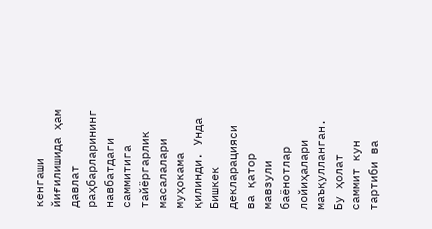кенгаши йиғилишида ҳам давлат раҳбарларининг навбатдаги саммитига тайёргарлик масалалари муҳокама қилинди. Унда Бишкек декларацияси ва қатор мавзули баёнотлар лойиҳалари маъқулланган.
Бу ҳолат саммит кун тартиби ва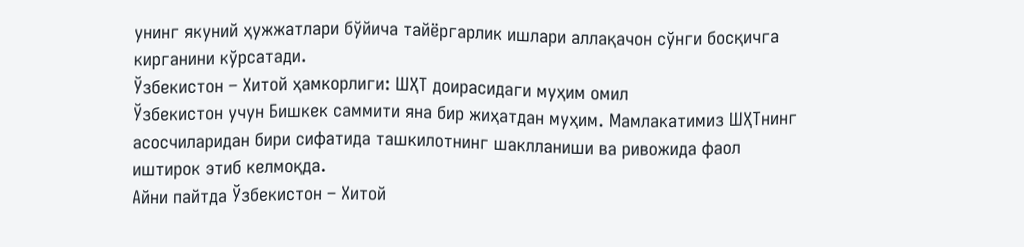унинг якуний ҳужжатлари бўйича тайёргарлик ишлари аллақачон сўнги босқичга кирганини кўрсатади.
Ўзбекистон – Хитой ҳамкорлиги: ШҲТ доирасидаги муҳим омил
Ўзбекистон учун Бишкек саммити яна бир жиҳатдан муҳим. Мамлакатимиз ШҲТнинг асосчиларидан бири сифатида ташкилотнинг шаклланиши ва ривожида фаол иштирок этиб келмоқда.
Айни пайтда Ўзбекистон – Хитой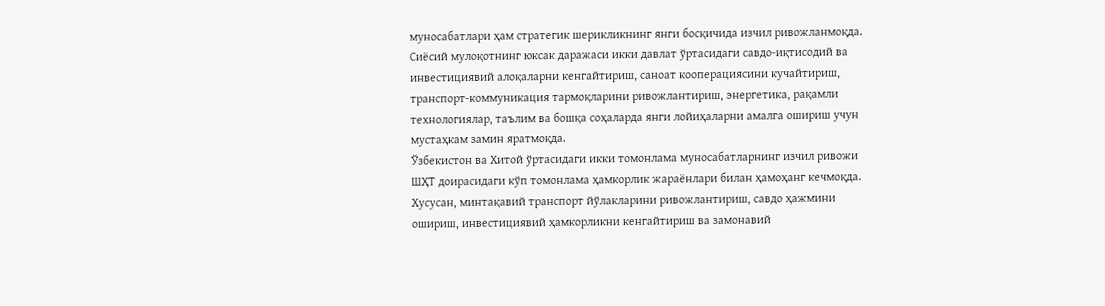муносабатлари ҳам стратегик шерикликнинг янги босқичида изчил ривожланмоқда. Сиёсий мулоқотнинг юксак даражаси икки давлат ўртасидаги савдо-иқтисодий ва инвестициявий алоқаларни кенгайтириш, саноат кооперациясини кучайтириш, транспорт-коммуникация тармоқларини ривожлантириш, энергетика, рақамли технологиялар, таълим ва бошқа соҳаларда янги лойиҳаларни амалга ошириш учун мустаҳкам замин яратмоқда.
Ўзбекистон ва Хитой ўртасидаги икки томонлама муносабатларнинг изчил ривожи ШҲТ доирасидаги кўп томонлама ҳамкорлик жараёнлари билан ҳамоҳанг кечмоқда.
Хусусан, минтақавий транспорт йўлакларини ривожлантириш, савдо ҳажмини ошириш, инвестициявий ҳамкорликни кенгайтириш ва замонавий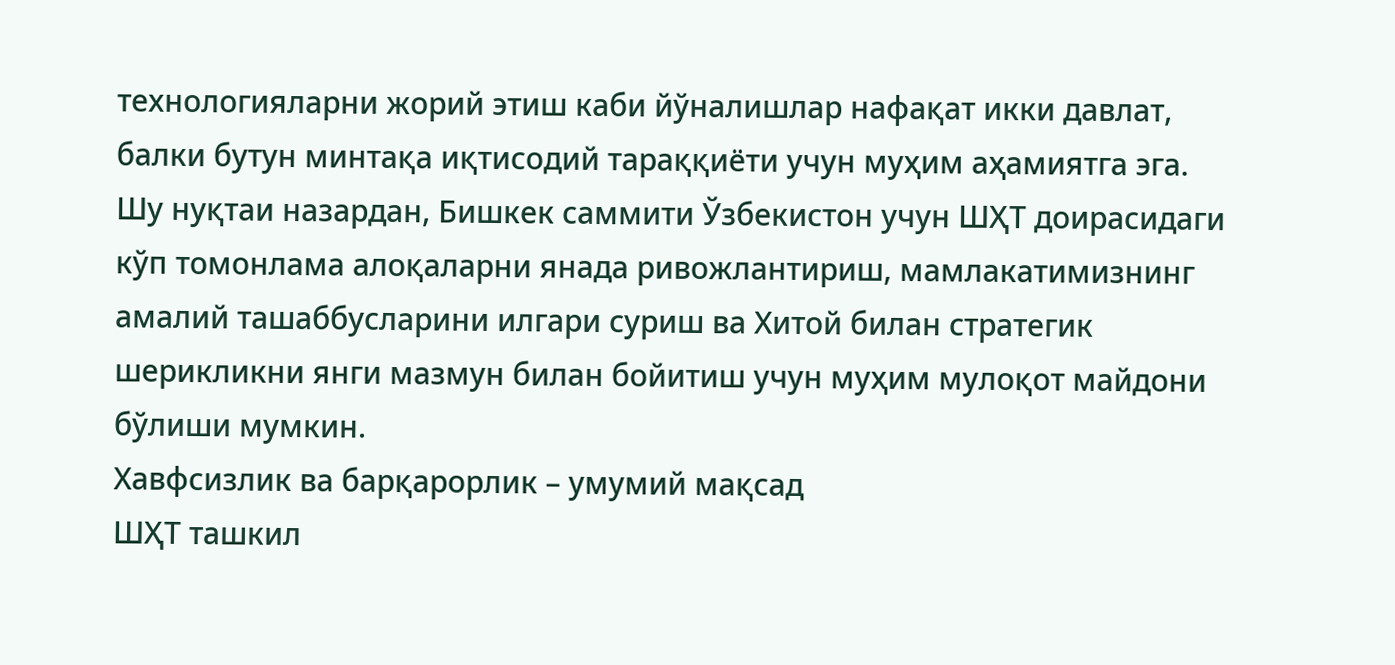технологияларни жорий этиш каби йўналишлар нафақат икки давлат, балки бутун минтақа иқтисодий тараққиёти учун муҳим аҳамиятга эга.
Шу нуқтаи назардан, Бишкек саммити Ўзбекистон учун ШҲТ доирасидаги кўп томонлама алоқаларни янада ривожлантириш, мамлакатимизнинг амалий ташаббусларини илгари суриш ва Хитой билан стратегик шерикликни янги мазмун билан бойитиш учун муҳим мулоқот майдони бўлиши мумкин.
Хавфсизлик ва барқарорлик – умумий мақсад
ШҲТ ташкил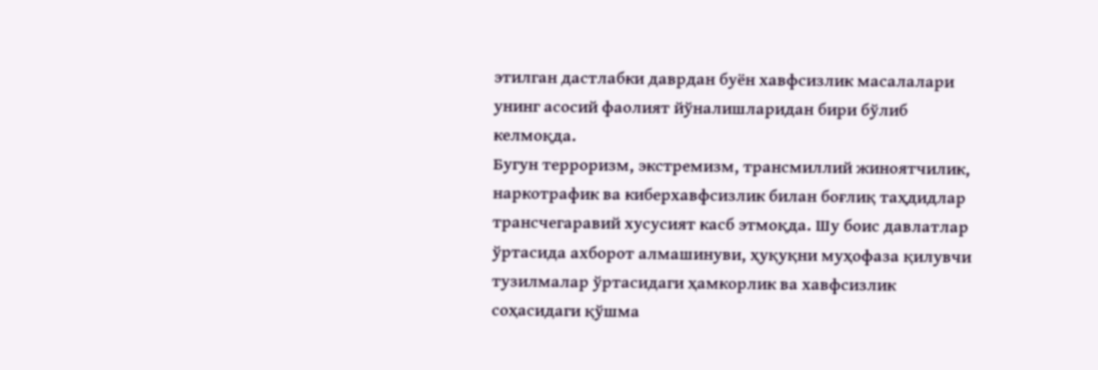этилган дастлабки даврдан буён хавфсизлик масалалари унинг асосий фаолият йўналишларидан бири бўлиб келмоқда.
Бугун терроризм, экстремизм, трансмиллий жиноятчилик, наркотрафик ва киберхавфсизлик билан боғлиқ таҳдидлар трансчегаравий хусусият касб этмоқда. Шу боис давлатлар ўртасида ахборот алмашинуви, ҳуқуқни муҳофаза қилувчи тузилмалар ўртасидаги ҳамкорлик ва хавфсизлик соҳасидаги қўшма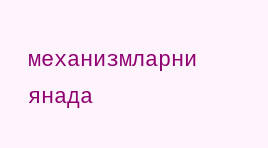механизмларни янада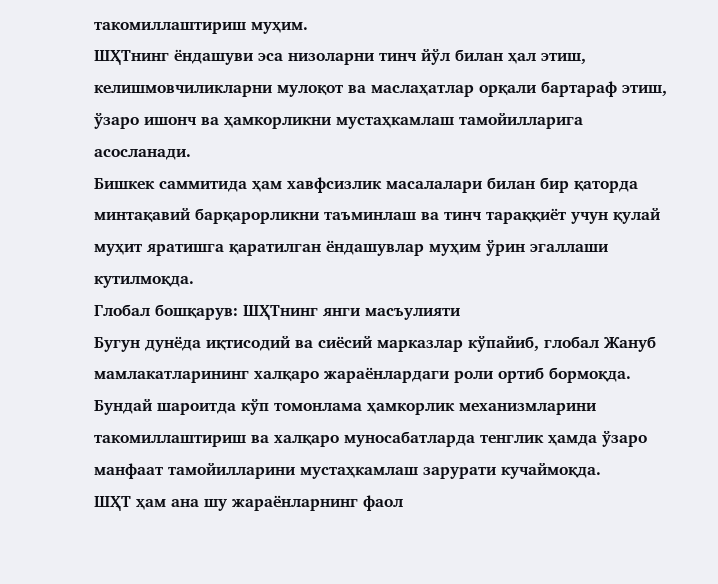такомиллаштириш муҳим.
ШҲТнинг ёндашуви эса низоларни тинч йўл билан ҳал этиш, келишмовчиликларни мулоқот ва маслаҳатлар орқали бартараф этиш, ўзаро ишонч ва ҳамкорликни мустаҳкамлаш тамойилларига асосланади.
Бишкек саммитида ҳам хавфсизлик масалалари билан бир қаторда минтақавий барқарорликни таъминлаш ва тинч тараққиёт учун қулай муҳит яратишга қаратилган ёндашувлар муҳим ўрин эгаллаши кутилмоқда.
Глобал бошқарув: ШҲТнинг янги масъулияти
Бугун дунёда иқтисодий ва сиёсий марказлар кўпайиб, глобал Жануб мамлакатларининг халқаро жараёнлардаги роли ортиб бормоқда. Бундай шароитда кўп томонлама ҳамкорлик механизмларини такомиллаштириш ва халқаро муносабатларда тенглик ҳамда ўзаро манфаат тамойилларини мустаҳкамлаш зарурати кучаймоқда.
ШҲТ ҳам ана шу жараёнларнинг фаол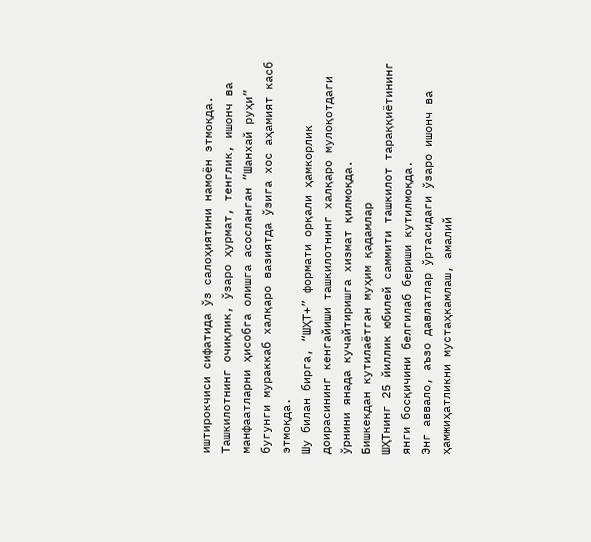иштирокчиси сифатида ўз салоҳиятини намоён этмоқда. Ташкилотнинг очиқлик, ўзаро ҳурмат, тенглик, ишонч ва манфаатларни ҳисобга олишга асосланган “Шанхай руҳи” бугунги мураккаб халқаро вазиятда ўзига хос аҳамият касб этмоқда.
Шу билан бирга, “ШҲТ+” формати орқали ҳамкорлик доирасининг кенгайиши ташкилотнинг халқаро мулоқотдаги ўрнини янада кучайтиришга хизмат қилмоқда.
Бишкекдан кутилаётган муҳим қадамлар
ШҲТнинг 25 йиллик юбилей саммити ташкилот тараққиётининг янги босқичини белгилаб бериши кутилмоқда.
Энг аввало, аъзо давлатлар ўртасидаги ўзаро ишонч ва ҳамжиҳатликни мустаҳкамлаш, амалий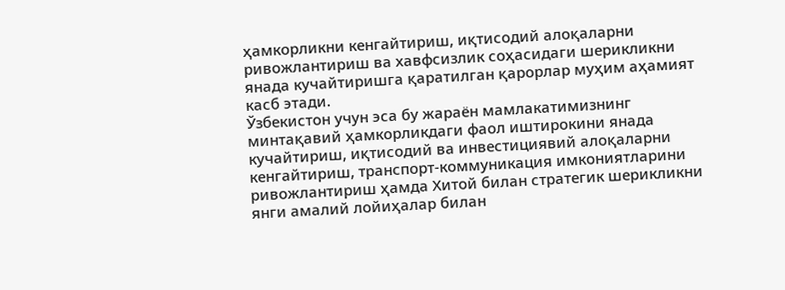ҳамкорликни кенгайтириш, иқтисодий алоқаларни ривожлантириш ва хавфсизлик соҳасидаги шерикликни янада кучайтиришга қаратилган қарорлар муҳим аҳамият касб этади.
Ўзбекистон учун эса бу жараён мамлакатимизнинг минтақавий ҳамкорликдаги фаол иштирокини янада кучайтириш, иқтисодий ва инвестициявий алоқаларни кенгайтириш, транспорт-коммуникация имкониятларини ривожлантириш ҳамда Хитой билан стратегик шерикликни янги амалий лойиҳалар билан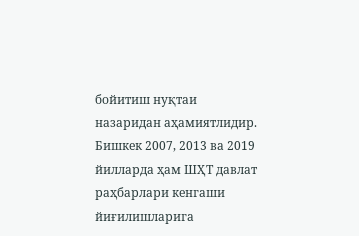бойитиш нуқтаи назаридан аҳамиятлидир.
Бишкек 2007, 2013 ва 2019 йилларда ҳам ШҲТ давлат раҳбарлари кенгаши йиғилишларига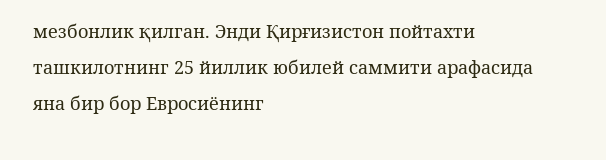мезбонлик қилган. Энди Қирғизистон пойтахти ташкилотнинг 25 йиллик юбилей саммити арафасида яна бир бор Евросиёнинг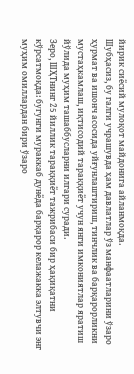йирик сиёсий мулоқот майдонига айланмоқда.
Шубҳасиз, бу галги учрашувда ҳам давлатлар ўз манфаатларини ўзаро ҳурмат ва ишонч асосида уйғунлаштириш, тинчлик ва барқарорликни мустаҳкамлаш, иқтисодий тараққиёт учун янги имкониятлар яратиш йўлида муҳим ташаббусларни илгари суради.
Зеро, ШҲТнинг 25 йиллик тараққиёт тажрибаси бир ҳақиқатни кўрсатмоқда: бугунги мураккаб дунёда барқарор келажакка элтувчи энг муҳим омиллардан бири ўзаро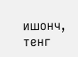ишонч, тенг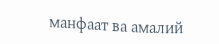манфаат ва амалий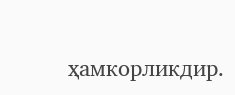ҳамкорликдир.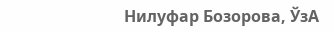Нилуфар Бозорова, ЎзА